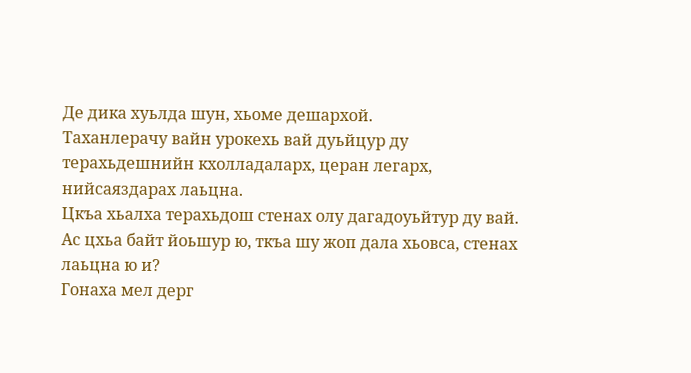Де дика хуьлда шун, хьоме дешархой.
Таханлерачу вайн урокехь вай дуьйцур ду терахьдешнийн кхолладаларх, церан легарх, нийсаяздарах лаьцна.
Цкъа хьалха терахьдош стенах олу дагадоуьйтур ду вай.
Ас цхьа байт йоьшур ю, ткъа шу жоп дала хьовса, стенах лаьцна ю и?
Гонаха мел дерг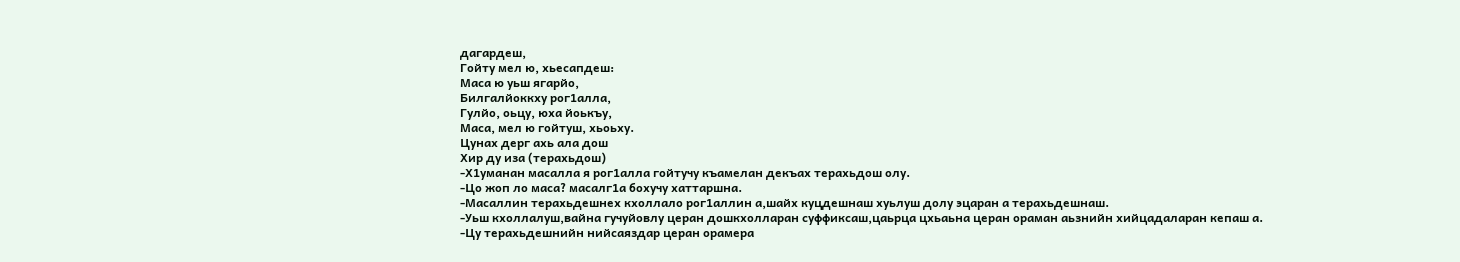дагардеш,
Гойту мел ю, хьесапдеш:
Маса ю уьш ягарйо,
Билгалйоккху рог1алла,
Гулйо, оьцу, юха йоькъу,
Маса, мел ю гойтуш, хьоьху.
Цунах дерг ахь ала дош
Хир ду иза (терахьдош)
-Х1уманан масалла я рог1алла гойтучу къамелан декъах терахьдош олу.
-Цо жоп ло маса? масалг1а бохучу хаттаршна.
-Масаллин терахьдешнех кхоллало рог1аллин а,шайх куцдешнаш хуьлуш долу эцаран а терахьдешнаш.
-Уьш кхоллалуш,вайна гучуйовлу церан дошкхолларан суффиксаш,цаьрца цхьаьна церан ораман аьзнийн хийцадаларан кепаш а.
-Цу терахьдешнийн нийсаяздар церан орамера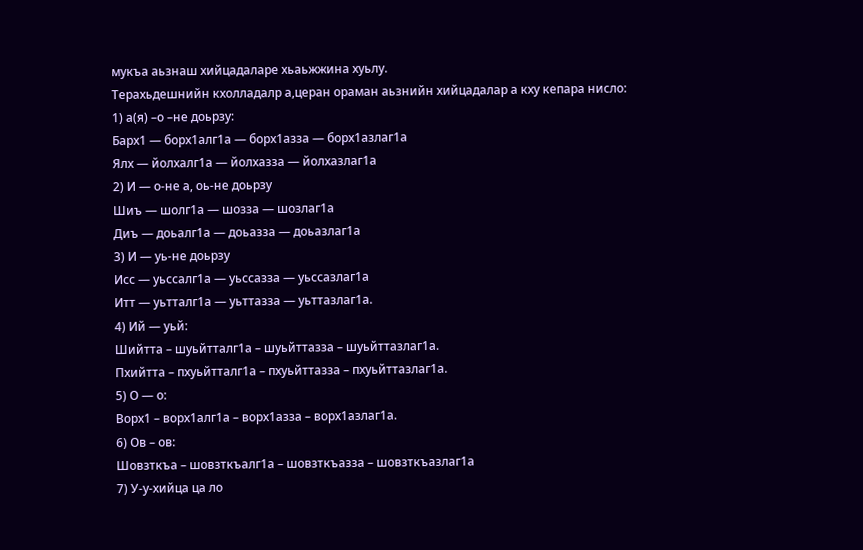мукъа аьзнаш хийцадаларе хьаьжжина хуьлу.
Терахьдешнийн кхолладалр а,церан ораман аьзнийн хийцадалар а кху кепара нисло:
1) а(я) –о –не доьрзу:
Барх1 — борх1алг1а — борх1азза — борх1азлаг1а
Ялх — йолхалг1а — йолхазза — йолхазлаг1а
2) И — о-не а, оь-не доьрзу
Шиъ — шолг1а — шозза — шозлаг1а
Диъ — доьалг1а — доьазза — доьазлаг1а
3) И — уь-не доьрзу
Исс — уьссалг1а — уьссазза — уьссазлаг1а
Итт — уьтталг1а — уьттазза — уьттазлаг1а.
4) Ий — уьй:
Шийтта – шуьйтталг1а – шуьйттазза – шуьйттазлаг1а.
Пхийтта – пхуьйтталг1а – пхуьйттазза – пхуьйттазлаг1а.
5) О — о:
Ворх1 – ворх1алг1а – ворх1азза – ворх1азлаг1а.
6) Ов – ов:
Шовзткъа – шовзткъалг1а – шовзткъазза – шовзткъазлаг1а
7) У-у-хийца ца ло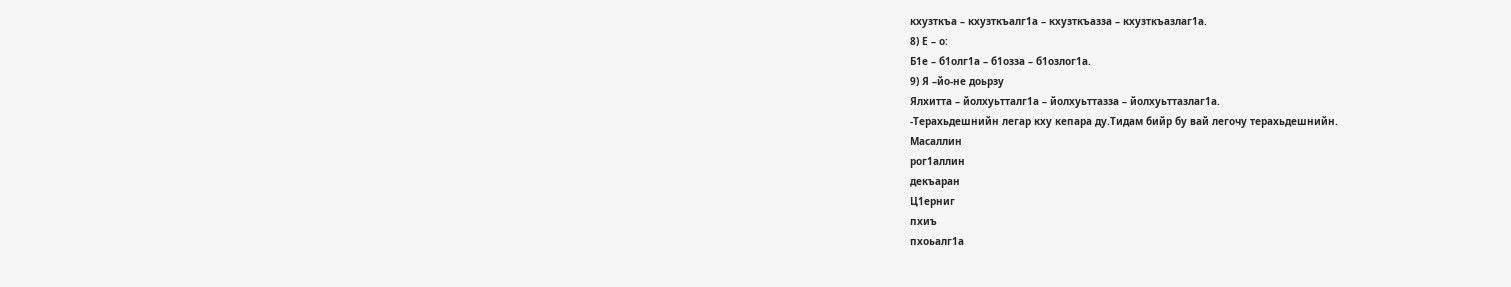кхузткъа – кхузткъалг1а – кхузткъазза – кхузткъазлаг1а.
8) Е – о:
Б1е – б1олг1а – б1озза – б1озлог1а.
9) Я –йо-не доьрзу
Ялхитта – йолхуьтталг1а – йолхуьттазза – йолхуьттазлаг1а.
-Терахьдешнийн легар кху кепара ду.Тидам бийр бу вай легочу терахьдешнийн.
Масаллин
рог1аллин
декъаран
Ц1ерниг
пхиъ
пхоьалг1а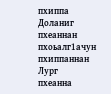пхиппа
Доланиг
пхеаннан
пхоьалг1ачун
пхиппаннан
Лург
пхеанна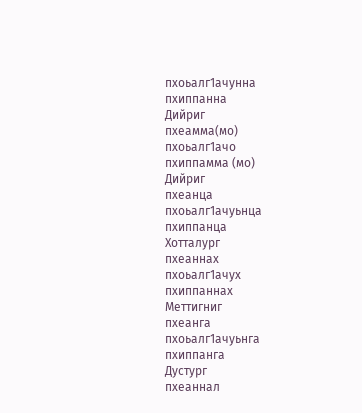пхоьалг1ачунна
пхиппанна
Дийриг
пхеамма(мо)
пхоьалг1ачо
пхиппамма (мо)
Дийриг
пхеанца
пхоьалг1ачуьнца
пхиппанца
Хотталург
пхеаннах
пхоьалг1ачух
пхиппаннах
Меттигниг
пхеанга
пхоьалг1ачуьнга
пхиппанга
Дустург
пхеаннал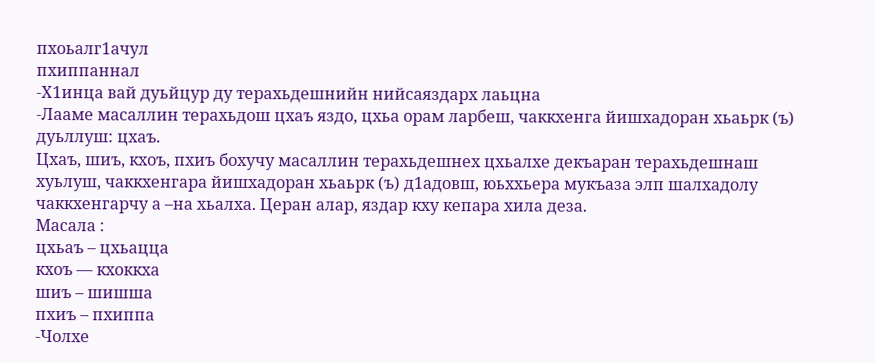пхоьалг1ачул
пхиппаннал
-Х1инца вай дуьйцур ду терахьдешнийн нийсаяздарх лаьцна
-Лааме масаллин терахьдош цхаъ яздо, цхьа орам ларбеш, чаккхенга йишхадоран хьаьрк (ъ) дуьллуш: цхаъ.
Цхаъ, шиъ, кхоъ, пхиъ бохучу масаллин терахьдешнех цхьалхе декъаран терахьдешнаш хуьлуш, чаккхенгара йишхадоран хьаьрк (ъ) д1адовш, юьххьера мукъаза элп шалхадолу чаккхенгарчу а –на хьалха. Церан алар, яздар кху кепара хила деза.
Масала :
цхьаъ – цхьацца
кхоъ — кхоккха
шиъ – шишша
пхиъ – пхиппа
-Чолхе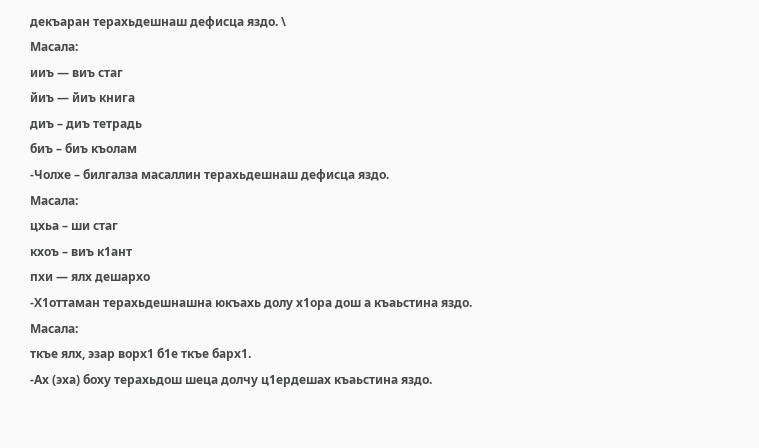декъаран терахьдешнаш дефисца яздо. \
Масала:
ииъ — виъ стаг
йиъ — йиъ книга
диъ – диъ тетрадь
биъ – биъ къолам
-Чолхе – билгалза масаллин терахьдешнаш дефисца яздо.
Масала:
цхьа – ши стаг
кхоъ – виъ к1ант
пхи — ялх дешархо
-Х1оттаман терахьдешнашна юкъахь долу х1ора дош а къаьстина яздо.
Масала:
ткъе ялх, эзар ворх1 б1е ткъе барх1.
-Ах (эха) боху терахьдош шеца долчу ц1ердешах къаьстина яздо.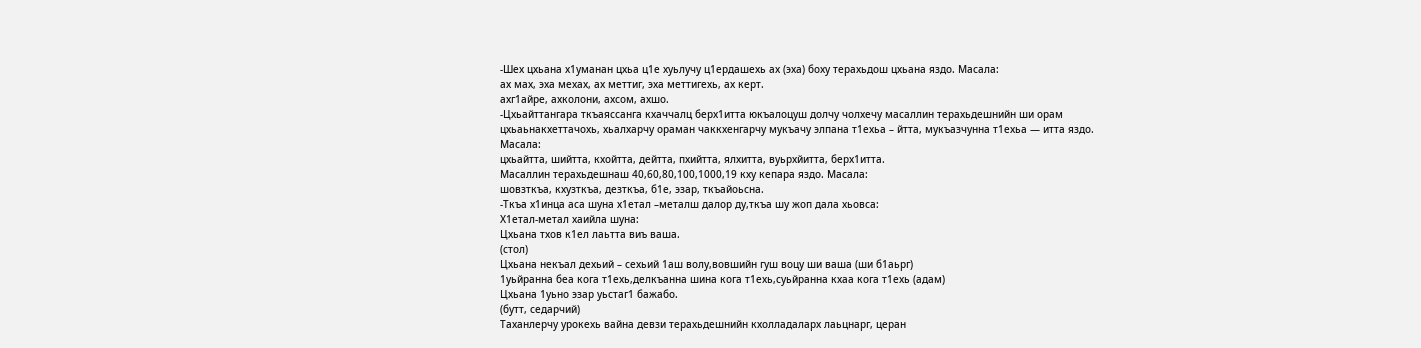-Шех цхьана х1уманан цхьа ц1е хуьлучу ц1ердашехь ах (эха) боху терахьдош цхьана яздо. Масала:
ах мах, эха мехах, ах меттиг, эха меттигехь, ах керт.
ахг1айре, ахколони, ахсом, ахшо.
-Цхьайттангара ткъаяссанга кхаччалц берх1итта юкъалоцуш долчу чолхечу масаллин терахьдешнийн ши орам цхьаьнакхеттачохь, хьалхарчу ораман чаккхенгарчу мукъачу элпана т1ехьа – йтта, мукъазчунна т1ехьа — итта яздо.
Масала:
цхьайтта, шийтта, кхойтта, дейтта, пхийтта, ялхитта, вуьрхйитта, берх1итта.
Масаллин терахьдешнаш 40,60,80,100,1000,19 кху кепара яздо. Масала:
шовзткъа, кхузткъа, дезткъа, б1е, эзар, ткъайоьсна.
-Ткъа х1инца аса шуна х1етал –металш далор ду,ткъа шу жоп дала хьовса:
Х1етал-метал хаийла шуна:
Цхьана тхов к1ел лаьтта виъ ваша.
(стол)
Цхьана некъал дехьий – сехьий 1аш волу,вовшийн гуш воцу ши ваша (ши б1аьрг)
1уьйранна беа кога т1ехь,делкъанна шина кога т1ехь,суьйранна кхаа кога т1ехь (адам)
Цхьана 1уьно эзар уьстаг1 бажабо.
(бутт, седарчий)
Таханлерчу урокехь вайна девзи терахьдешнийн кхолладаларх лаьцнарг, церан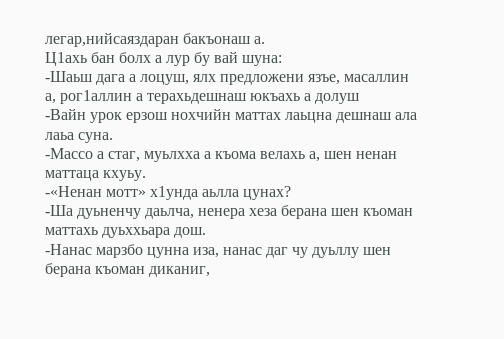легар,нийсаяздаран бакъонаш а.
Ц1ахь бан болх а лур бу вай шуна:
-Шаьш дага а лоцуш, ялх предложени язъе, масаллин а, рог1аллин а терахьдешнаш юкъахь а долуш
-Вайн урок ерзош нохчийн маттах лаьцна дешнаш ала лаьа суна.
-Массо а стаг, муьлхха а къома велахь а, шен ненан маттаца кхуьу.
-«Ненан мотт» х1унда аьлла цунах?
-Ша дуьненчу даьлча, ненера хеза берана шен къоман маттахь дуьххьара дош.
-Нанас марзбо цунна иза, нанас даг чу дуьллу шен берана къоман диканиг,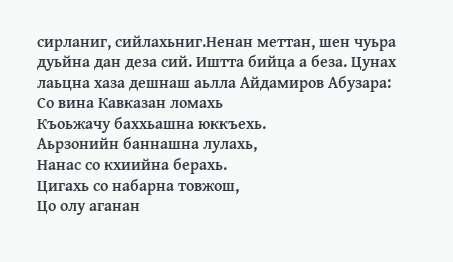сирланиг, сийлахьниг.Ненан меттан, шен чуьра дуьйна дан деза сий. Иштта бийца а беза. Цунах лаьцна хаза дешнаш аьлла Айдамиров Абузара:
Со вина Кавказан ломахь
Къоьжачу баххьашна юккъехь.
Аьрзонийн баннашна лулахь,
Нанас со кхиийна берахь.
Цигахь со набарна товжош,
Цо олу аганан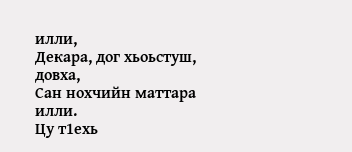илли,
Декара, дог хьоьстуш, довха,
Сан нохчийн маттара илли.
Цу т1ехь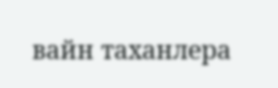вайн таханлера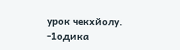урок чекхйолу.
-1одика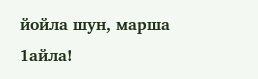йойла шун, марша 1айла!